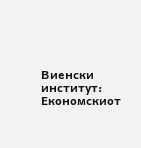Виенски институт: Економскиот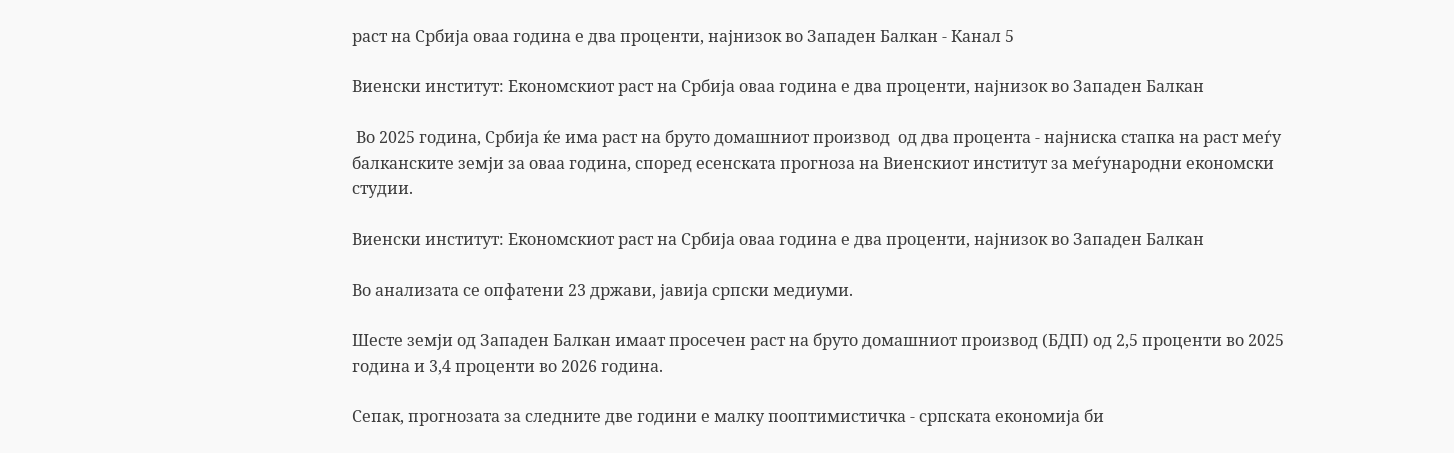раст на Србија оваа година е два проценти, најнизок во Западен Балкан - Канал 5

Виенски институт: Економскиот раст на Србија оваа година е два проценти, најнизок во Западен Балкан

 Во 2025 година, Србија ќе има раст на бруто домашниот производ  од два процента - најниска стапка на раст меѓу балканските земји за оваа година, според есенската прогноза на Виенскиот институт за меѓународни економски студии.

Виенски институт: Економскиот раст на Србија оваа година е два проценти, најнизок во Западен Балкан

Во анализата се опфатени 23 држави, јавија српски медиуми.

Шесте земји од Западен Балкан имаат просечен раст на бруто домашниот производ (БДП) од 2,5 проценти во 2025 година и 3,4 проценти во 2026 година.

Сепак, прогнозата за следните две години е малку пооптимистичка - српската економија би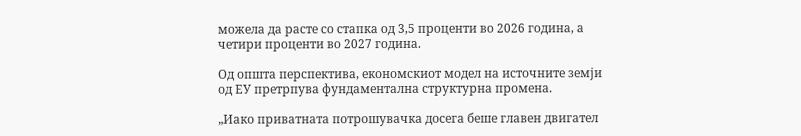можела да расте со стапка од 3,5 проценти во 2026 година, а четири проценти во 2027 година.

Од општа перспектива, економскиот модел на источните земји од ЕУ претрпува фундаментална структурна промена.

„Иако приватната потрошувачка досега беше главен двигател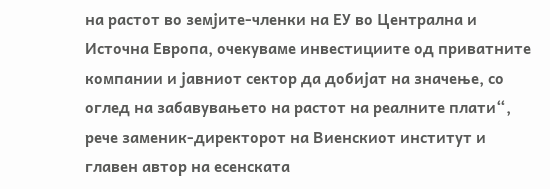на растот во земјите-членки на ЕУ во Централна и Источна Европа, очекуваме инвестициите од приватните компании и јавниот сектор да добијат на значење, со оглед на забавувањето на растот на реалните плати“, рече заменик-директорот на Виенскиот институт и главен автор на есенската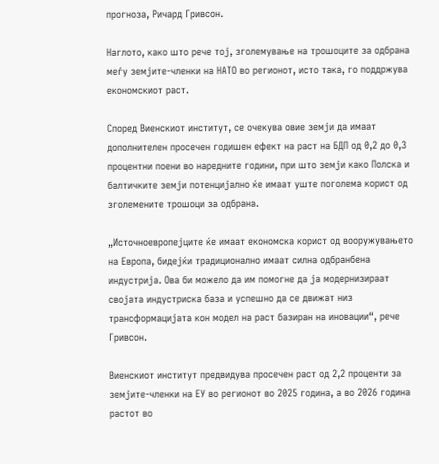прогноза, Ричард Гривсон.

Наглото, како што рече тој, зголемување на трошоците за одбрана меѓу земјите-членки на НАТО во регионот, исто така, го поддржува економскиот раст.

Според Виенскиот институт, се очекува овие земји да имаат дополнителен просечен годишен ефект на раст на БДП од 0,2 до 0,3 процентни поени во наредните години, при што земји како Полска и балтичките земји потенцијално ќе имаат уште поголема корист од зголемените трошоци за одбрана.

„Источноевропејците ќе имаат економска корист од вооружувањето на Европа, бидејќи традиционално имаат силна одбранбена индустрија. Ова би можело да им помогне да ја модернизираат својата индустриска база и успешно да се движат низ трансформацијата кон модел на раст базиран на иновации“, рече Гривсон.

Виенскиот институт предвидува просечен раст од 2,2 проценти за земјите-членки на ЕУ во регионот во 2025 година, а во 2026 година растот во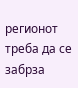регионот треба да се забрза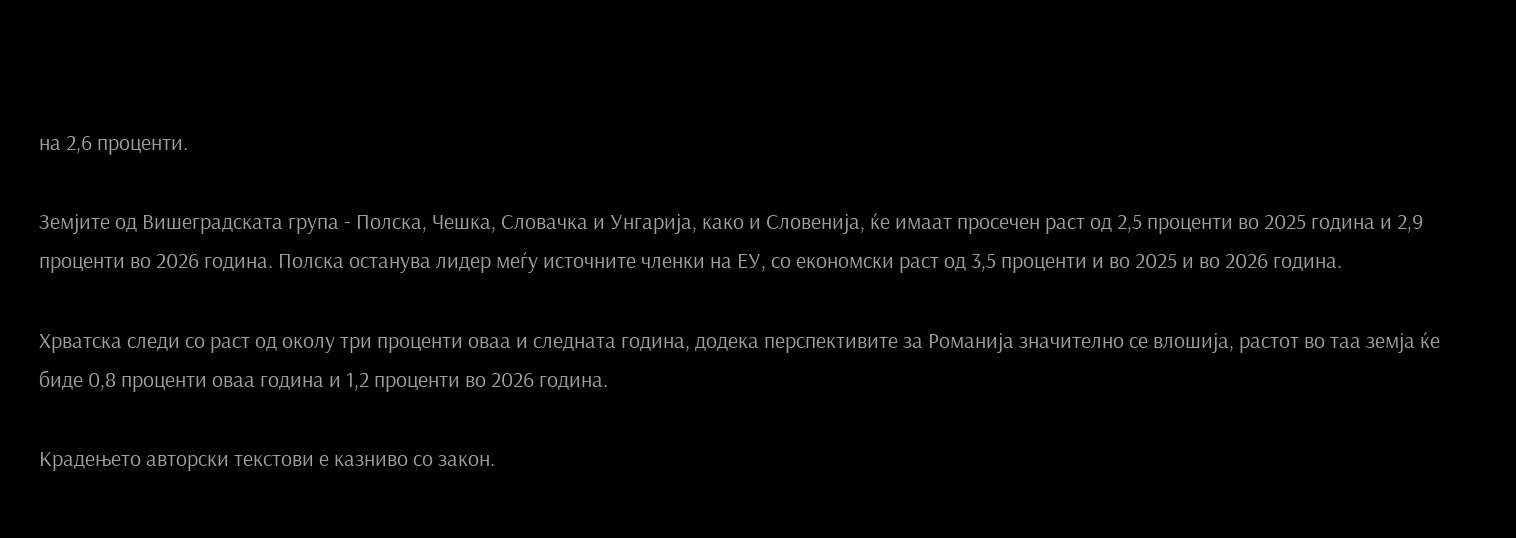на 2,6 проценти.

Земјите од Вишеградската група - Полска, Чешка, Словачка и Унгарија, како и Словенија, ќе имаат просечен раст од 2,5 проценти во 2025 година и 2,9 проценти во 2026 година. Полска останува лидер меѓу источните членки на ЕУ, со економски раст од 3,5 проценти и во 2025 и во 2026 година.

Хрватска следи со раст од околу три проценти оваа и следната година, додека перспективите за Романија значително се влошија, растот во таа земја ќе биде 0,8 проценти оваа година и 1,2 проценти во 2026 година.

Крадењето авторски текстови е казниво со закон.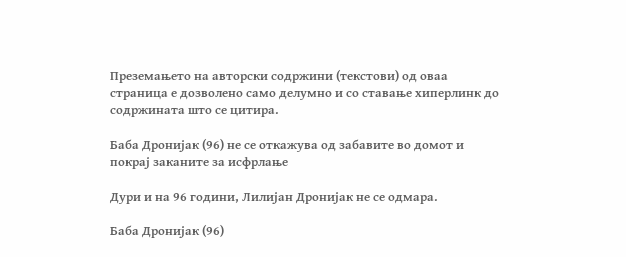Преземањето на авторски содржини (текстови) од оваа страница е дозволено само делумно и со ставање хиперлинк до содржината што се цитира.

Баба Дронијак (96) не се откажува од забавите во домот и покрај заканите за исфрлање

Дури и на 96 години, Лилијан Дронијак не се одмара.

Баба Дронијак (96)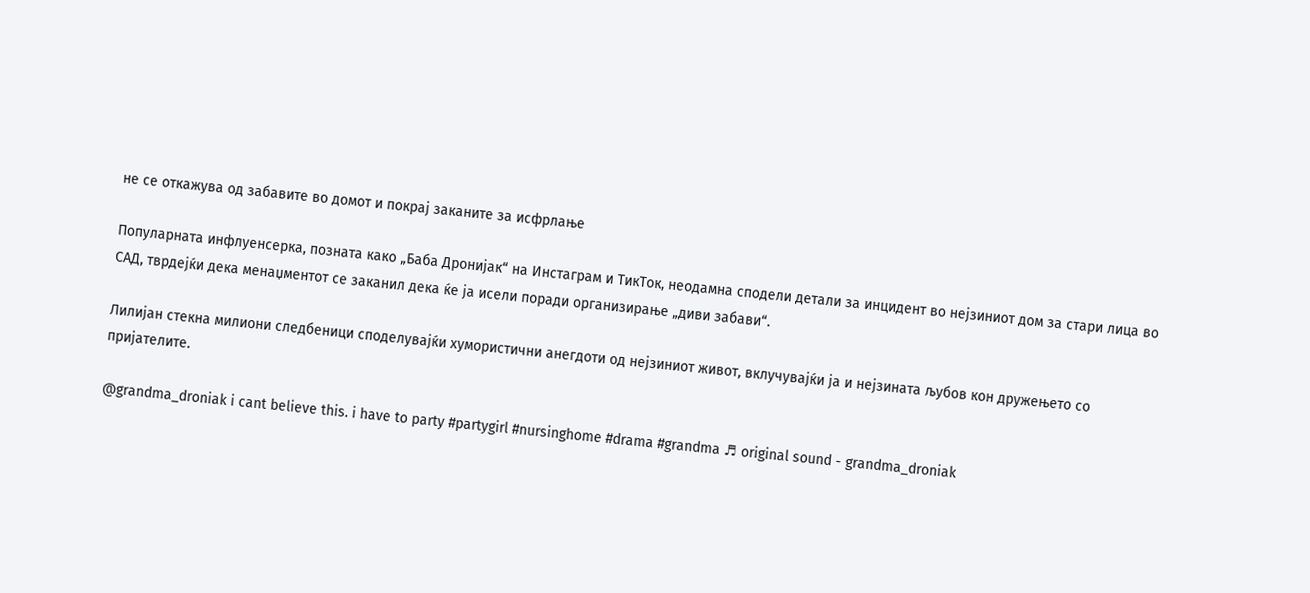не се откажува од забавите во домот и покрај заканите за исфрлање

Популарната инфлуенсерка, позната како „Баба Дронијак“ на Инстаграм и ТикТок, неодамна сподели детали за инцидент во нејзиниот дом за стари лица во САД, тврдејќи дека менаџментот се заканил дека ќе ја исели поради организирање „диви забави“.

Лилијан стекна милиони следбеници споделувајќи хумористични анегдоти од нејзиниот живот, вклучувајќи ја и нејзината љубов кон дружењето со пријателите.

@grandma_droniak i cant believe this. i have to party #partygirl #nursinghome #drama #grandma ♬ original sound - grandma_droniak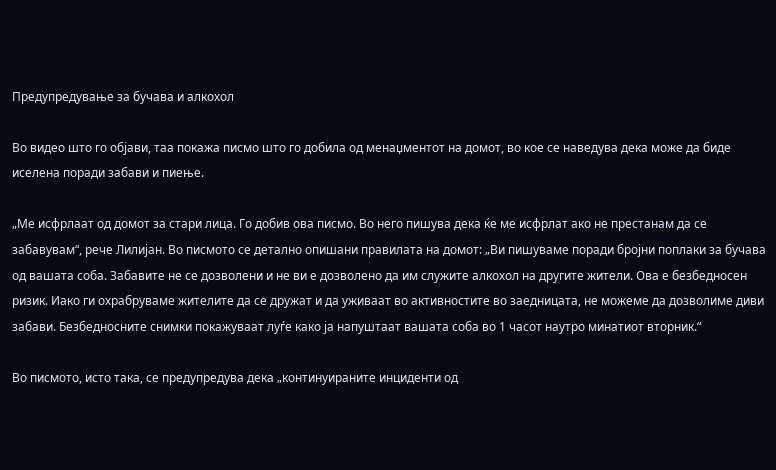Предупредување за бучава и алкохол

Во видео што го објави, таа покажа писмо што го добила од менаџментот на домот, во кое се наведува дека може да биде иселена поради забави и пиење.

„Ме исфрлаат од домот за стари лица. Го добив ова писмо. Во него пишува дека ќе ме исфрлат ако не престанам да се забавувам“, рече Лилијан. Во писмото се детално опишани правилата на домот: „Ви пишуваме поради бројни поплаки за бучава од вашата соба. Забавите не се дозволени и не ви е дозволено да им служите алкохол на другите жители. Ова е безбедносен ризик. Иако ги охрабруваме жителите да се дружат и да уживаат во активностите во заедницата, не можеме да дозволиме диви забави. Безбедносните снимки покажуваат луѓе како ја напуштаат вашата соба во 1 часот наутро минатиот вторник.“

Во писмото, исто така, се предупредува дека „континуираните инциденти од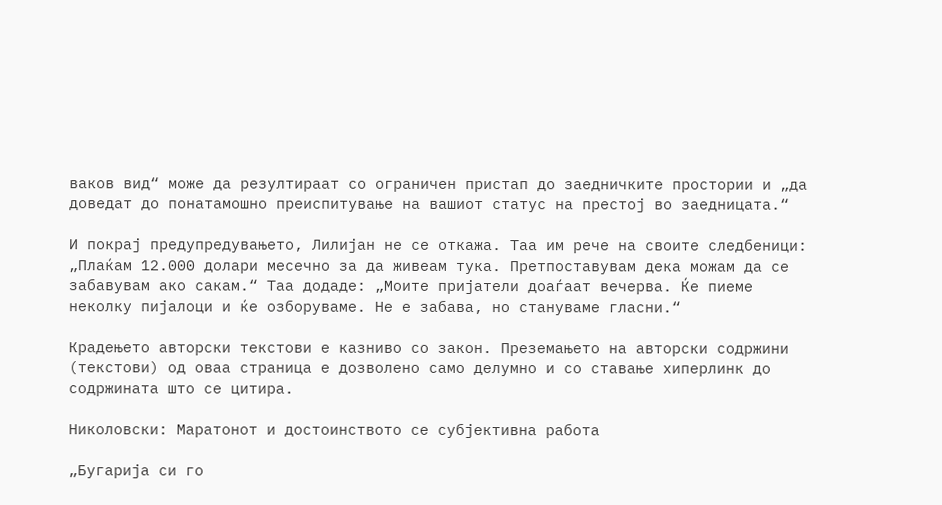ваков вид“ може да резултираат со ограничен пристап до заедничките простории и „да доведат до понатамошно преиспитување на вашиот статус на престој во заедницата.“

И покрај предупредувањето, Лилијан не се откажа. Таа им рече на своите следбеници: „Плаќам 12.000 долари месечно за да живеам тука. Претпоставувам дека можам да се забавувам ако сакам.“ Таа додаде: „Моите пријатели доаѓаат вечерва. Ќе пиеме неколку пијалоци и ќе озборуваме. Не е забава, но стануваме гласни.“

Крадењето авторски текстови е казниво со закон. Преземањето на авторски содржини (текстови) од оваа страница е дозволено само делумно и со ставање хиперлинк до содржината што се цитира.

Николовски: Маратонот и достоинството се субјективна работа

„Бугарија си го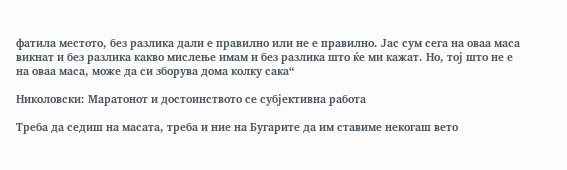фатила местото, без разлика дали е правилно или не е правилно. Јас сум сега на оваа маса викнат и без разлика какво мислење имам и без разлика што ќе ми кажат. Но, тој што не е на оваа маса, може да си зборува дома колку сака“

Николовски: Маратонот и достоинството се субјективна работа

Треба да седиш на масата, треба и ние на Бугарите да им ставиме некогаш вето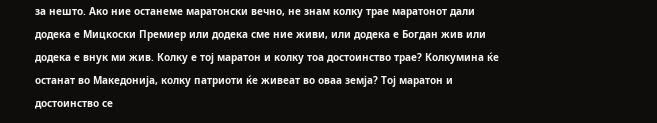за нешто. Ако ние останеме маратонски вечно, не знам колку трае маратонот дали додека е Мицкоски Премиер или додека сме ние живи, или додека е Богдан жив или додека е внук ми жив. Колку е тој маратон и колку тоа достоинство трае? Колкумина ќе останат во Македонија, колку патриоти ќе живеат во оваа земја? Тој маратон и достоинство се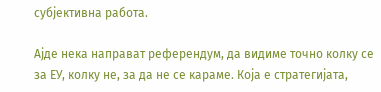субјективна работа.

Ајде нека направат референдум, да видиме точно колку се за ЕУ, колку не, за да не се караме. Која е стратегијата,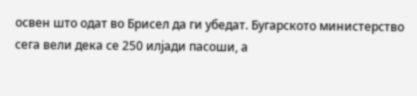освен што одат во Брисел да ги убедат. Бугарското министерство сега вели дека се 250 илјади пасоши, а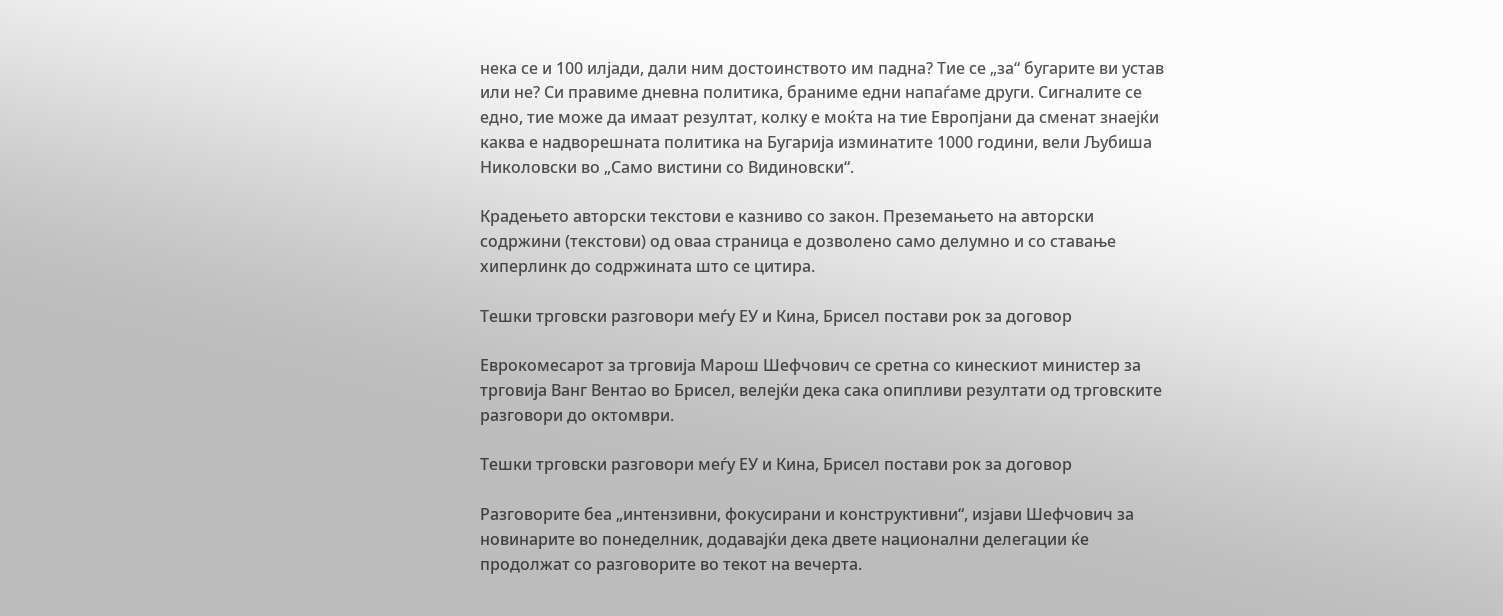нека се и 100 илјади, дали ним достоинството им падна? Тие се „за“ бугарите ви устав или не? Си правиме дневна политика, браниме едни напаѓаме други. Сигналите се едно, тие може да имаат резултат, колку е моќта на тие Европјани да сменат знаејќи каква е надворешната политика на Бугарија изминатите 1000 години, вели Љубиша Николовски во „Само вистини со Видиновски“.

Крадењето авторски текстови е казниво со закон. Преземањето на авторски содржини (текстови) од оваа страница е дозволено само делумно и со ставање хиперлинк до содржината што се цитира.

Тешки трговски разговори меѓу ЕУ и Кина, Брисел постави рок за договор

Еврокомесарот за трговија Марош Шефчович се сретна со кинескиот министер за трговија Ванг Вентао во Брисел, велејќи дека сака опипливи резултати од трговските разговори до октомври.

Тешки трговски разговори меѓу ЕУ и Кина, Брисел постави рок за договор

Разговорите беа „интензивни, фокусирани и конструктивни“, изјави Шефчович за новинарите во понеделник, додавајќи дека двете национални делегации ќе продолжат со разговорите во текот на вечерта.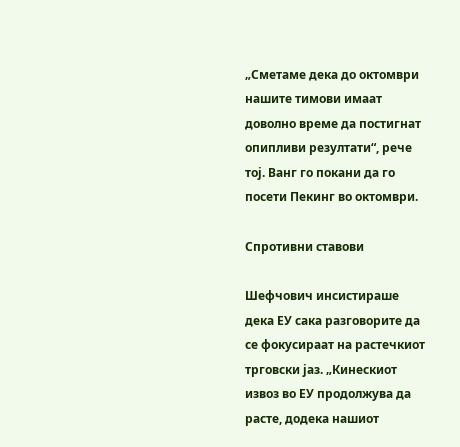„Сметаме дека до октомври нашите тимови имаат доволно време да постигнат опипливи резултати“, рече тој. Ванг го покани да го посети Пекинг во октомври.

Спротивни ставови

Шефчович инсистираше дека ЕУ сака разговорите да се фокусираат на растечкиот трговски јаз. „Кинескиот извоз во ЕУ продолжува да расте, додека нашиот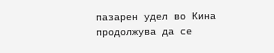пазарен удел во Кина продолжува да се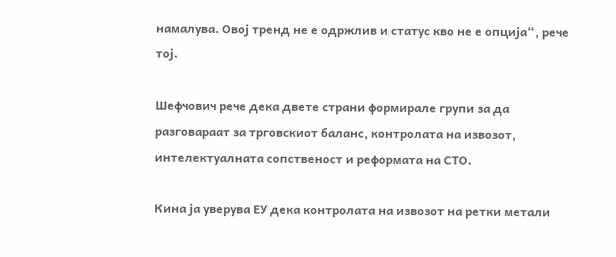намалува. Овој тренд не е одржлив и статус кво не е опција“, рече тој.

Шефчович рече дека двете страни формирале групи за да разговараат за трговскиот баланс, контролата на извозот, интелектуалната сопственост и реформата на СТО.

Кина ја уверува ЕУ дека контролата на извозот на ретки метали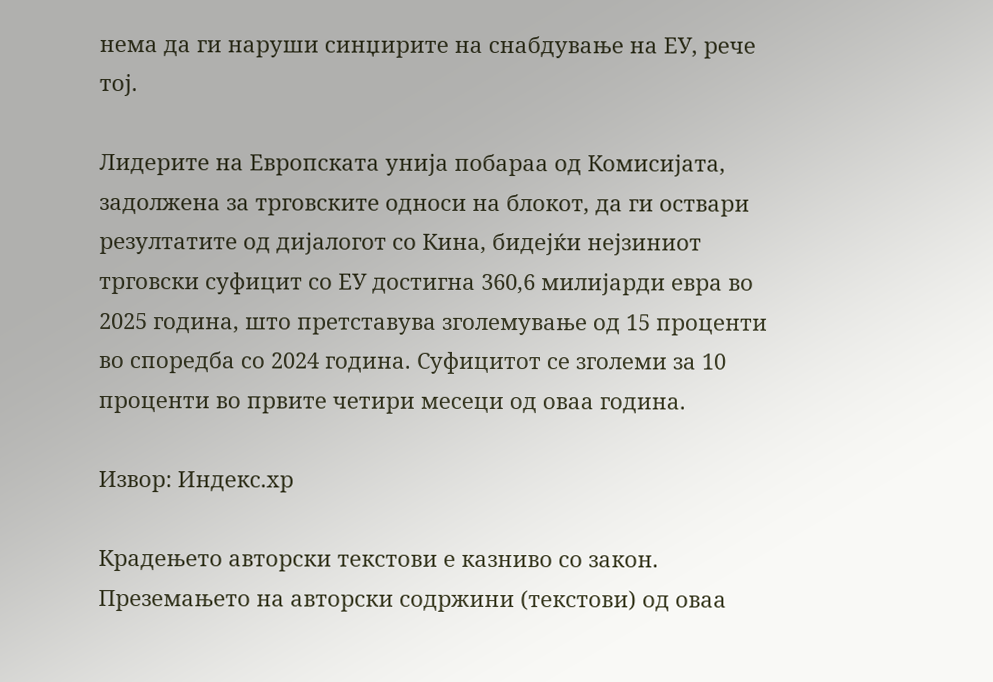нема да ги наруши синџирите на снабдување на ЕУ, рече тој.

Лидерите на Европската унија побараа од Комисијата, задолжена за трговските односи на блокот, да ги оствари резултатите од дијалогот со Кина, бидејќи нејзиниот трговски суфицит со ЕУ достигна 360,6 милијарди евра во 2025 година, што претставува зголемување од 15 проценти во споредба со 2024 година. Суфицитот се зголеми за 10 проценти во првите четири месеци од оваа година.

Извор: Индекс.хр

Крадењето авторски текстови е казниво со закон. Преземањето на авторски содржини (текстови) од оваа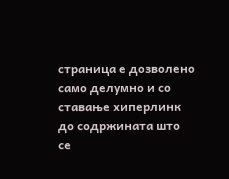страница е дозволено само делумно и со ставање хиперлинк до содржината што се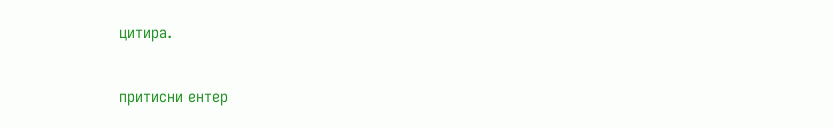цитира.

притисни ентер